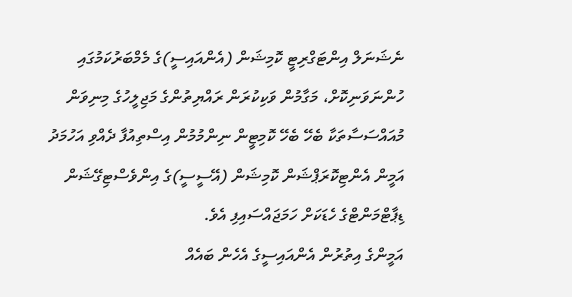ނެޝަނަލް އިންޓަގްރިޓީ ކޮމިޝަން (އެންއައިސީ)ގެ މެމްބަރުކަމުގައި ހުންނަވަނިކޮށް، މަގާމުން ވަކިކުރަން ރައްޔިތުންގެ މަޖިލީހުގެ މިނިވަން މުއައްސަސާތަކާ ބެހޭ ބެހޭ ކޮމިޓީން ނިންމުމުން އިސްތިއުފާ ދެއްވި އަހުމަދު އަމީން އެންޓިކޮރަޕްޝަން ކޮމިޝަން (އޭސީސީ)ގެ އިންވެސްޓިގޭޝަން ޑިޕާޓްމަންޓްގެ ހެޑަކަށް ހަމަޖައްސައިފި އެވެ.
އަމީންގެ އިތުރުން އެންއައިސީގެ އެހެން ބައެއް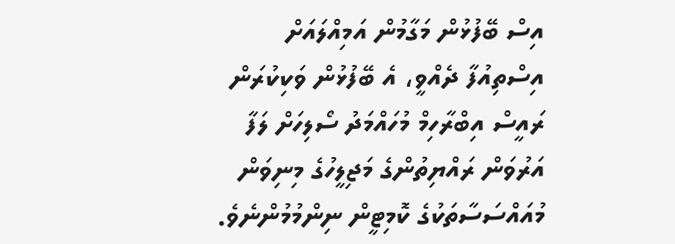އިސް ބޭފުޅުން މަގާމުން އަމިއްލައަށް އިސްތިއުފާ ދެއްވީ، އެ ބޭފުޅުން ވަކިކުރަން ރައީސް އިބްރާހިމް މުހައްމަދު ސޯލިހަށް ލަފާ އަރުވަން ރައްޔިތުންގެ މަޖިލީހުގެ މިނިވަން މުއައްސަސާތަކުގެ ކޮމިޓީން ނިންމުމުންނެވެ.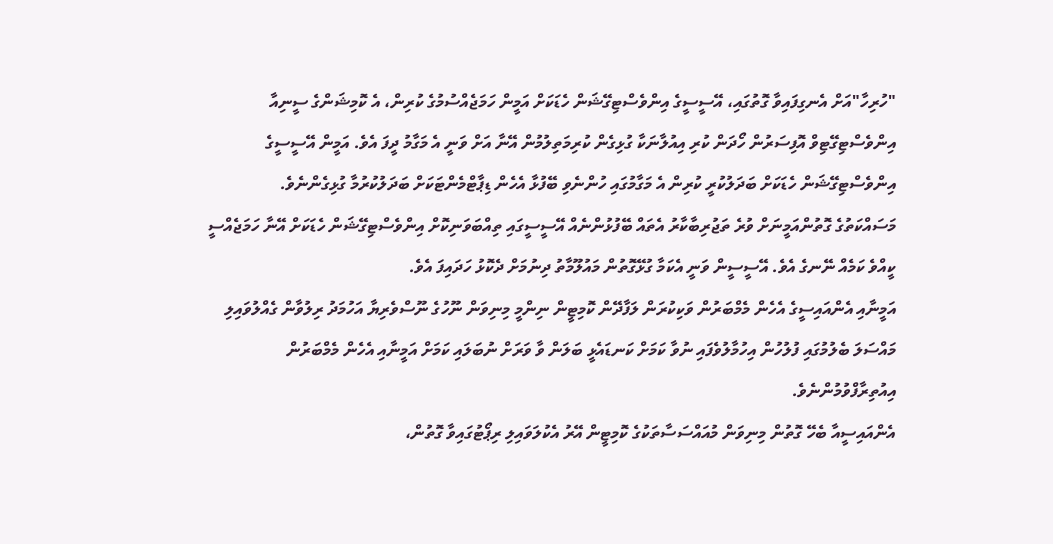"ހުރިހާ"އަށް އެނގިފައިވާ ގޮތުގައި، އޭސީސީގެ އިންވެސްޓިގޭޝަން ހެޑަކަށް އަމީން ހަމަޖެއްސުމުގެ ކުރިން، އެ ކޮމިޝަންގެ ސީނިއާ އިންވެސްޓިގޭޓިވް އޮފިސަރުން ހޯދަން ކުރި އިއުލާނަކާ ގުޅިގެން ކުރިމަތިލުމުން އޭނާ އަށް ވަނީ އެ މަގާމު ދީފަ އެވެ. އަމީން އޭސީސީގެ އިންވެސްޓިގޭޝަން ހެޑަކަށް ބަދަލުކުރީ ކުރިން އެ މަގާމުގައި ހުންނެވި ބޭފުޅާ އެހެން ޑިޕާޓްމެންޓަކަށް ބަދަލުކުރުމާ ގުޅިގެންނެވެ.
މަސައްކަތުގެ ގޮތުންއަމީނަށް ވުރެ ތަޖުރިބާކާރު އެތައް ބޭފުޅުންނެއް އޭސީސީގައި ތިއްބަވަނިކޮށް އިންވެސްޓިގޭޝަން ހެޑަކަށް އޭނާ ހަމަޖެއްސީ ކީއްވެ ކަމެއް ނޭނގެ އެވެ. އޭސީސީން ވަނީ އެކަމާ ގުޅޭގޮތުން މައުލޫމާތު ދިނުމަށް ދެކޮޅު ހަދައިފަ އެވެ.
އަމީނާއި އެންއައިސީގެ އެހެން މެމްބަރުން ވަކިކުރަން ލަފާދޭން ކޮމިޓީން ނިންމީ މިނިވަން ނޫހުގެ ނޫސްވެރިޔާ އަހުމަދު ރިލުވާން ގެއްލުވައިލި މައްސަލަ ބެލުމުގައި ފުލުހުން އިހުމާލުވެފައި ނުވާ ކަމަށް ކަނޑައެޅީ ބަލަން ވާ ވަރަށް ނުބަލައި ކަމަށް އަމީނާއި އެހެން މެމްބަރުން އިއުތިރާފްވުމުންނެވެ.
އެންއައިސީއާ ބެހޭ ގޮތުން މިނިވަން މުއައްސަސާތަކުގެ ކޮމިޓީން އޭރު އެކުލަވައިލި ރިޕޯޓުގައިވާ ގޮތުން،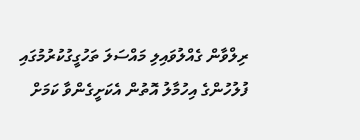ރިލްވާން ގެއްލުވައިލި މައްސަލަ ތަހުގީގުކުރުމުގައި ފުލުހުންގެ އިހުމާލު އޮތުން އެކަށީގެންވާ ކަމަށް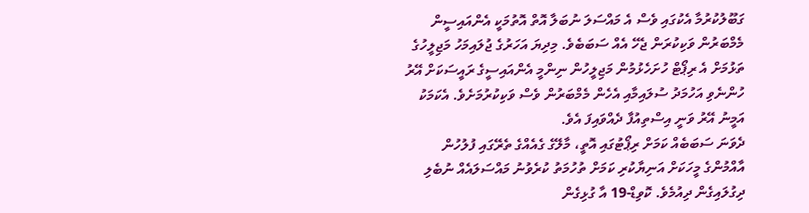ގަބޫލުކުރުމާ އެކުގައި ވެސް އެ މައްސަލަ ނުބަލާ އޮތް އޮތުމަކީ އެންއައިސީން މެމްބަރުން ވަކިކުރަން ޖެހޭ އެއް ސަބަބެވެ. މިދިޔަ އަހަރުގެ ޖުލައިމަހު މަޖިލީހުގެ ތަޅުމަށް އެ ރިޕޯޓް ހުށަހެޅުމުން މަޖިލީހުން ނިންމީ އެންއައިސީގެ ރައީސަކަށް އޭރު ހުންނެވި އަހުމަދު ސުލައިމާއި އެހެން މެމްބަރުން ވެސް ވަކިކުރުމަށެވެ. އެކަމަކު އަމީނު އޭރު ވަނީ އިސްތިއުފާ ދެއްވައިފަ އެވެ.
ދެވަނަ ސަބަބެއް ކަމަށް ރިޕޯޓުގައި އޮތީ، މާލޭގެ ގެއެއްގެ ތެރޭގައި ފުލުހުން އާއްމުންގެ މީހަކަށް އަނިޔާކުރި ކަމަށް ތުހުމަތު ކުރެވުނު މައްސަލައެއް ނުބެލި ދިގުލައިގެން ދިއުމެވެ. ކޮވިޑް-19 އާ ގުޅިގެން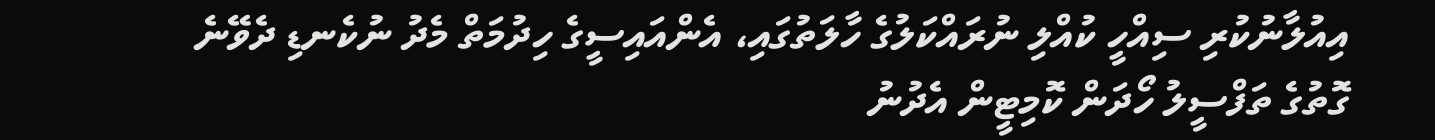އިއުލާނުކުރި ސިއްހީ ކުއްލި ނުރައްކަލުގެ ހާލަތުގައި، އެންއައިސީގެ ހިދުމަތް މެދު ނުކެނޑި ދެވޭނެ ގޮތުގެ ތަފްސީލު ހޯދަން ކޮމިޓީން އެދުނު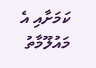ކަމަށާއި އެ މައުލޫމާތު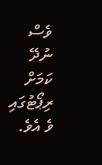ވެސް ނުދޭ ކަމަށް ރިޕޯޓުގައި ވެ އެވެ.